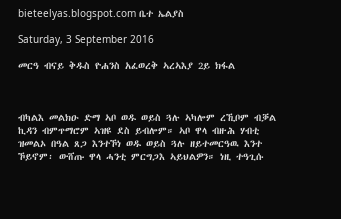bieteelyas.blogspot.com ቤተ ኤልያስ

Saturday, 3 September 2016

መርዓ ብናይ ቅዱስ ዮሐንስ አፈወረቅ ኣረኣእያ 2ይ ክፋል



ብካልእ መልክዑ ድማ ኣቦ ወዱ ወይስ ጓሉ ኣካሎም ረኺቦም ብቓል ኪዳን ብምጥማሮም ኣዝዩ ደስ ይብሎም። ኣቦ ዋላ ብዙሕ ሃብቲ ዝመልኦ በዓል ጸጋ እንተኾነ ወዱ ወይስ ጓሉ ዘይተመርዓዉ እንተ ኾይኖም፡ ውሸጡ ዋላ ሓንቲ ምርግጋእ ኣይህልዎን። ነዚ ተዓጊሱ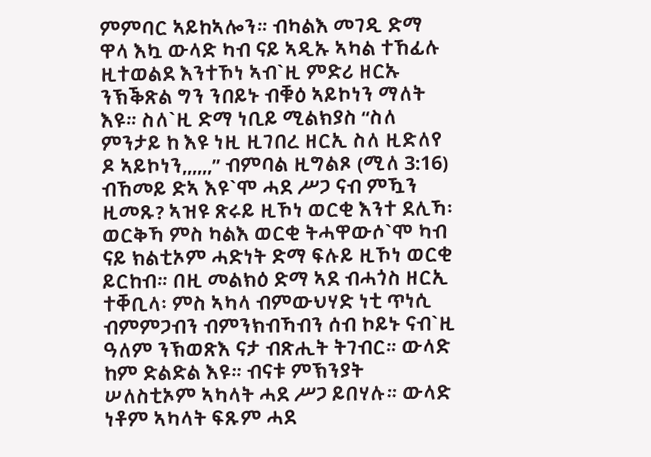ምምባር ኣይከኣሎን። ብካልእ መገዲ ድማ ዋላ እኳ ውላድ ካብ ናይ ኣዲኡ ኣካል ተኸፊሉ ዚተወልደ እንተኾነ ኣብ`ዚ ምድሪ ዘርኡ ንኽቕጽል ግን ንበይኑ ብቑዕ ኣይኮነን ማለት እዩ። ስለ`ዚ ድማ ነቢይ ሚልክያስ “ስለ ምንታይ ከ እዩ ነዚ ዚገበረ ዘርኢ ስለ ዚድለየ ዶ ኣይኮነን,,,,,,” ብምባል ዚግልጾ (ሚለ 3:16) ብኸመይ ድኣ እዩ`ሞ ሓደ ሥጋ ናብ ምዃን ዚመጹ? ኣዝዩ ጽሩይ ዚኾነ ወርቂ እንተ ደሊኻ፡ ወርቅኻ ምስ ካልእ ወርቂ ትሓዋውሶ`ሞ ካብ ናይ ክልቲኦም ሓድነት ድማ ፍሉይ ዚኾነ ወርቂ ይርከብ። በዚ መልክዕ ድማ ኣደ ብሓጎስ ዘርኢ ተቐቢላ፡ ምስ ኣካላ ብምውህሃድ ነቲ ጥነሲ ብምምጋብን ብምንክብኻብን ሰብ ኮይኑ ናብ`ዚ ዓለም ንኽወጽእ ናታ ብጽሒት ትገብር። ውላድ ከም ድልድል እዩ። ብናቱ ምኽንያት ሠለስቲኦም ኣካላት ሓደ ሥጋ ይበሃሉ። ውላድ ነቶም ኣካላት ፍጹም ሓደ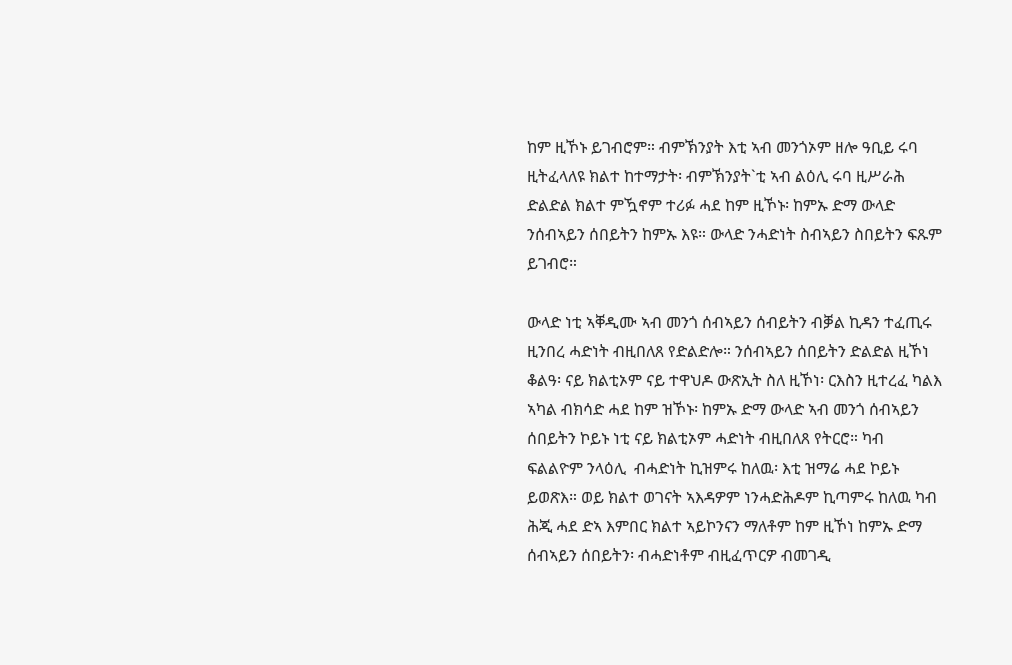ከም ዚኾኑ ይገብሮም። ብምኽንያት እቲ ኣብ መንጎኦም ዘሎ ዓቢይ ሩባ ዚትፈላለዩ ክልተ ከተማታት፡ ብምኽንያት`ቲ ኣብ ልዕሊ ሩባ ዚሥራሕ ድልድል ክልተ ምዃኖም ተሪፉ ሓደ ከም ዚኾኑ፡ ከምኡ ድማ ውላድ ንሰብኣይን ሰበይትን ከምኡ እዩ። ውላድ ንሓድነት ስብኣይን ስበይትን ፍጹም ይገብሮ።

ውላድ ነቲ ኣቐዲሙ ኣብ መንጎ ሰብኣይን ሰብይትን ብቓል ኪዳን ተፈጢሩ ዚንበረ ሓድነት ብዚበለጸ የድልድሎ። ንሰብኣይን ሰበይትን ድልድል ዚኾነ ቆልዓ፡ ናይ ክልቲኦም ናይ ተዋህዶ ውጽኢት ስለ ዚኾነ፡ ርእስን ዚተረፈ ካልእ ኣካል ብክሳድ ሓደ ከም ዝኾኑ፡ ከምኡ ድማ ውላድ ኣብ መንጎ ሰብኣይን ሰበይትን ኮይኑ ነቲ ናይ ክልቲኦም ሓድነት ብዚበለጸ የትርሮ። ካብ ፍልልዮም ንላዕሊ  ብሓድነት ኪዝምሩ ከለዉ፡ እቲ ዝማሬ ሓደ ኮይኑ ይወጽእ። ወይ ክልተ ወገናት ኣእዳዎም ነንሓድሕዶም ኪጣምሩ ከለዉ ካብ ሕጂ ሓደ ድኣ እምበር ክልተ ኣይኮንናን ማለቶም ከም ዚኾነ ከምኡ ድማ ሰብኣይን ሰበይትን፡ ብሓድነቶም ብዚፈጥርዎ ብመገዲ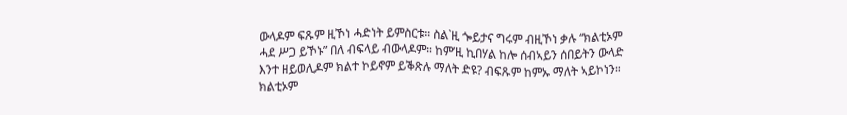ውላዶም ፍጹም ዚኾነ ሓድነት ይምስርቱ። ስል`ዚ ጐይታና ግሩም ብዚኾነ ቃሉ “ክልቲኦም ሓደ ሥጋ ይኾኑ” በለ ብፍላይ ብውላዶም። ከም’ዚ ኪበሃል ከሎ ሰብኣይን ሰበይትን ውላድ እንተ ዘይወሊዶም ክልተ ኮይኖም ይቕጽሉ ማለት ድዩ? ብፍጹም ከምኡ ማለት ኣይኮነን። ክልቲኦም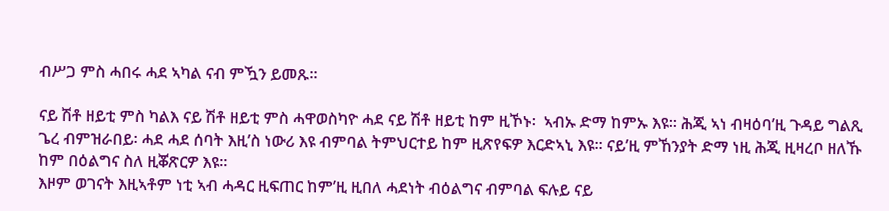ብሥጋ ምስ ሓበሩ ሓደ ኣካል ናብ ምዃን ይመጹ።

ናይ ሽቶ ዘይቲ ምስ ካልእ ናይ ሽቶ ዘይቲ ምስ ሓዋወስካዮ ሓደ ናይ ሽቶ ዘይቲ ከም ዚኾኑ፡  ኣብኡ ድማ ከምኡ እዩ። ሕጂ ኣነ ብዛዕባ’ዚ ጉዳይ ግልጺ ጌረ ብምዝራበይ፡ ሓደ ሓደ ሰባት እዚ’ስ ነውሪ እዩ ብምባል ትምህርተይ ከም ዚጽየፍዎ እርድኣኒ እዩ። ናይ’ዚ ምኸንያት ድማ ነዚ ሕጂ ዚዛረቦ ዘለኹ ከም በዕልግና ስለ ዚቖጽርዎ እዩ።
እዞም ወገናት እዚኣቶም ነቲ ኣብ ሓዳር ዚፍጠር ከም’ዚ ዚበለ ሓደነት ብዕልግና ብምባል ፍሉይ ናይ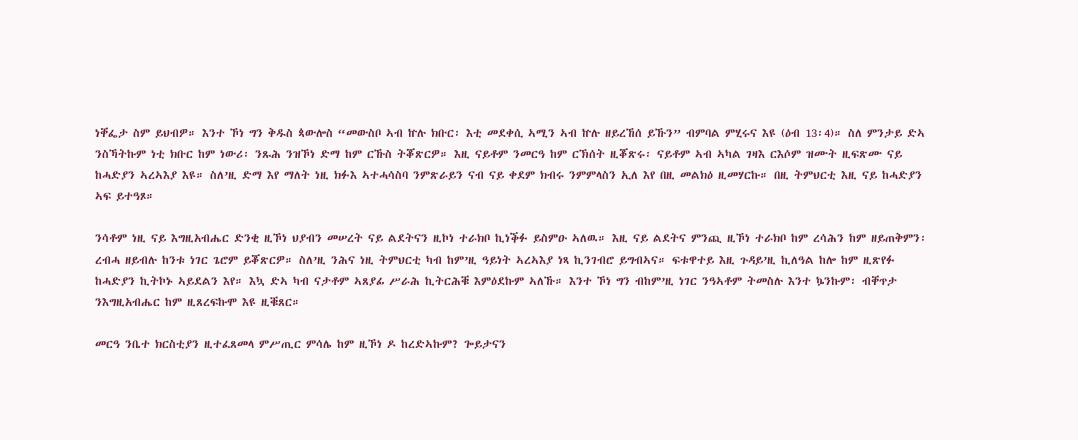ነቐፌታ ስም ይህብዎ። እንተ ኾነ ግን ቅዱስ ጳውሎስ “መውስቦ ኣብ ኵሉ ክቡር፡ እቲ መደቀሲ ኣሚን ኣብ ኵሉ ዘይረኸሰ ይኹን” ብምባል ምሂሩና እዩ (ዕብ 13፡4)። ስለ ምንታይ ድኣ ንስኻትኩም ነቲ ክቡር ከም ነውሪ፡ ንጹሕ ንዝኾነ ድማ ከም ርኹስ ትቖጽርዎ። እዚ ናይቶም ንመርዓ ከም ርኽሰት ዚቖጽሩ፡ ናይቶም ኣብ ኣካል ገዛእ ርእሶም ዝሙት ዚፍጽሙ ናይ ከሓድያን ኣረኣእያ እዩ። ስለ’ዚ ድማ እየ ማለት ነዚ ክፉእ ኣተሓሳስባ ንምጽራይን ናብ ናይ ቀደም ክብሩ ንምምላስን ኢለ እየ በዚ መልክዕ ዚመሃርኩ። በዚ ትምህርቲ እዚ ናይ ከሓድያን ኣፍ ይተዓጾ።

ንሳቶም ነዚ ናይ እግዚአብሔር ድንቂ ዚኾነ ህያብን መሠረት ናይ ልደትናን ዚኮነ ተራክቦ ኪነቕፉ ይስምዑ ኣለዉ። እዚ ናይ ልደትና ምንጪ ዚኾነ ተራክቦ ከም ረሳሕን ከም ዘይጠቅምን፡ ረብሓ ዘይብሉ ከንቱ ነገር ጌሮም ይቖጽርዎ። ስለ’ዚ ንሕና ነዚ ትምህርቲ ካብ ከም’ዚ ዓይነት ኣረኣእያ ነጻ ኪንገብሮ ይግብኣና። ፍቱዋተይ እዚ ጉዳይ’ዚ ኪለዓል ከሎ ከም ዚጽየፉ ከሓድያን ኪትኮኑ ኣይደልን እየ። እኳ ድኣ ካብ ናታቶም ኣጸያፊ ሥራሕ ኪትርሕቑ እምዕደኩም ኣለኹ። እንተ ኾነ ግን ብከም’ዚ ነገር ንዓኣቶም ትመስሉ እንተ ኴንኩም፡ ብቐጥታ ንእግዚአብሔር ከም ዚጸረፍኩሞ እዩ ዚቑጸር።

መርዓ ንቤተ ክርስቲያን ዚተፈጸመላ ምሥጢር ምሳሌ ከም ዚኾነ ዶ ከረድኣኩም? ጐይታናን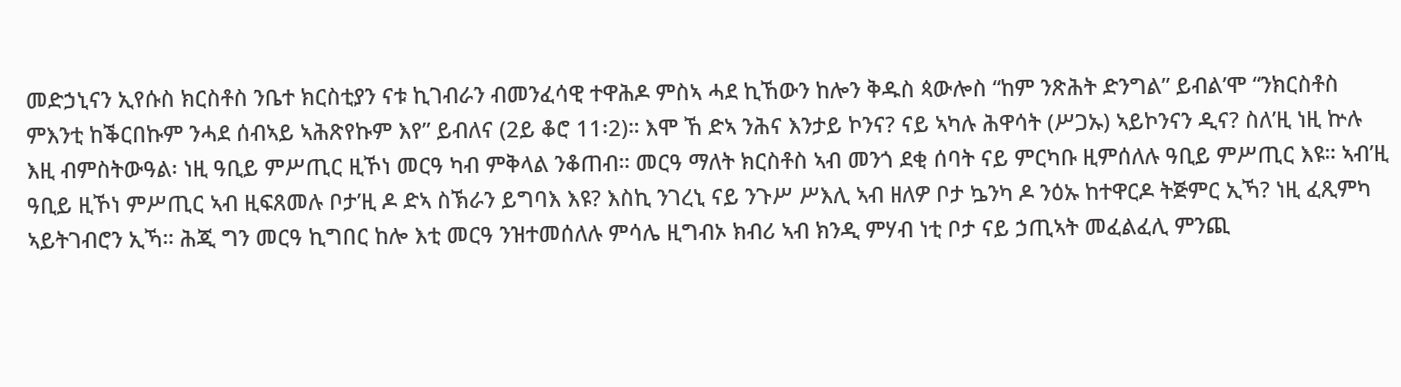መድኃኒናን ኢየሱስ ክርስቶስ ንቤተ ክርስቲያን ናቱ ኪገብራን ብመንፈሳዊ ተዋሕዶ ምስኣ ሓደ ኪኸውን ከሎን ቅዱስ ጳውሎስ “ከም ንጽሕት ድንግል” ይብል’ሞ “ንክርስቶስ ምእንቲ ከቕርበኩም ንሓደ ሰብኣይ ኣሕጽየኩም እየ” ይብለና (2ይ ቆሮ 11፡2)። እሞ ኸ ድኣ ንሕና እንታይ ኮንና? ናይ ኣካሉ ሕዋሳት (ሥጋኡ) ኣይኮንናን ዲና? ስለ’ዚ ነዚ ኵሉ እዚ ብምስትውዓል፡ ነዚ ዓቢይ ምሥጢር ዚኾነ መርዓ ካብ ምቅላል ንቆጠብ። መርዓ ማለት ክርስቶስ ኣብ መንጎ ደቂ ሰባት ናይ ምርካቡ ዚምሰለሉ ዓቢይ ምሥጢር እዩ። ኣብ’ዚ ዓቢይ ዚኾነ ምሥጢር ኣብ ዚፍጸመሉ ቦታ’ዚ ዶ ድኣ ስኽራን ይግባእ እዩ? እስኪ ንገረኒ ናይ ንጉሥ ሥእሊ ኣብ ዘለዎ ቦታ ኴንካ ዶ ንዕኡ ከተዋርዶ ትጅምር ኢኻ? ነዚ ፈጺምካ ኣይትገብሮን ኢኻ። ሕጂ ግን መርዓ ኪግበር ከሎ እቲ መርዓ ንዝተመሰለሉ ምሳሌ ዚግብኦ ክብሪ ኣብ ክንዲ ምሃብ ነቲ ቦታ ናይ ኃጢኣት መፈልፈሊ ምንጪ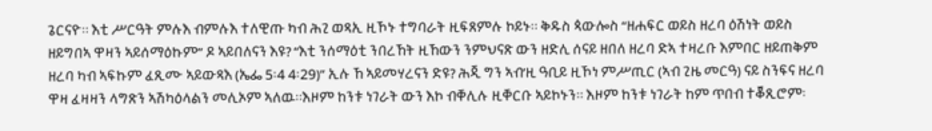ጌርናዮ። እቲ ሥርዓት ምሉእ ብምሉእ ተለዊጡ ካብ ሕጊ ወጻኢ ዚኾኑ ተግባራት ዚፍጸምሉ ኮይኑ። ቅዱስ ጳውሎስ “ዘሐፍር ወይስ ዘረባ ዕሽነት ወይስ ዘይግበኣ ዋዛን ኣይሰማዕኩም” ዶ ኣይበለናን እዩ? “እቲ ንሰማዕቲ ንበረኸት ዚኸውን ንምህናጽ ውን ዘድሊ ሰናይ ዘበለ ዘረባ ድኣ ተዛረቡ እምበር ዘይጠቅም ዘረባ ካብ ኣፍኩም ፈጺሙ ኣይውጻእ (ኤፌ 5፡4 4፡29)” ኢሉ ኸ ኣይመሃረናን ድዩ? ሕጂ ግን ኣብ’ዚ ዓቢይ ዚኾነ ምሥጢር (ኣብ ጊዜ መርዓ) ናይ ስንፍና ዘረባ ዋዛ ፈዛዛን ላግጽን ኣሽካዕላልን መሊኦም ኣለዉ።እዞም ከንቱ ነገራት ውን እኮ ብቐሊሉ ዚቐርቡ ኣይኮኑን። እዞም ከንቱ ነገራት ከም ጥበብ ተቖጺሮም፡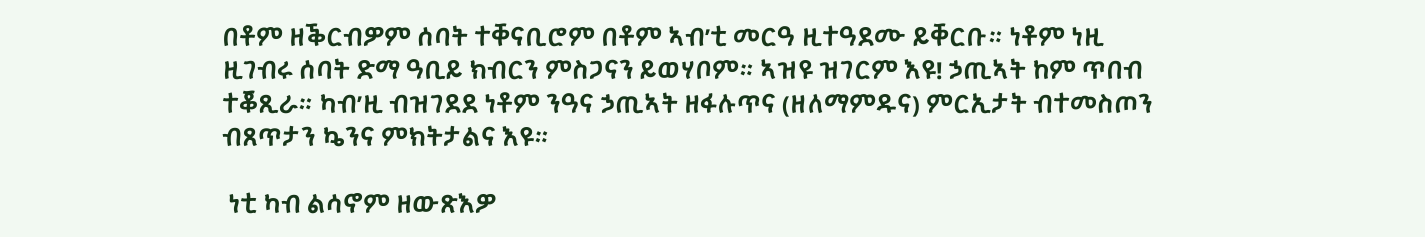በቶም ዘቕርብዎም ሰባት ተቐናቢሮም በቶም ኣብ’ቲ መርዓ ዚተዓደሙ ይቐርቡ። ነቶም ነዚ ዚገብሩ ሰባት ድማ ዓቢይ ክብርን ምስጋናን ይወሃቦም። ኣዝዩ ዝገርም እዩ! ኃጢኣት ከም ጥበብ ተቖጺራ። ካብ’ዚ ብዝገደደ ነቶም ንዓና ኃጢኣት ዘፋሉጥና (ዘለማምዱና) ምርኢታት ብተመስጦን ብጸጥታን ኴንና ምክትታልና እዩ።

 ነቲ ካብ ልሳኖም ዘውጽእዎ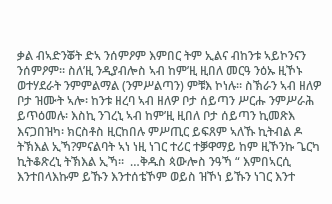ቃል ብኣድንቖት ድኣ ንሰምዖም እምበር ትም ኢልና ብከንቱ ኣይኮንናን ንሰምዖም። ስለ’ዚ ንዲያብሎስ ኣብ ከም’ዚ ዚበለ መርዓ ንዕኡ ዚኾኑ ወተሃደራት ንምምልማል (ንምሥልጣን) ምቹእ ኮነሉ። ስኽራን ኣብ ዘለዎ ቦታ ዝሙት ኣሎ፡ ከንቱ ዘረባ ኣብ ዘለዎ ቦታ ሰይጣን ሥርሑ ንምሥራሕ ይጥዕመሉ፡ እስኪ ንገረኒ ኣብ ከም’ዚ ዚበለ ቦታ ሰይጣን ኪመጽእ እናጋበዝካ፡ ክርስቶስ ዚርከበሉ ምሥጢር ይፍጸም ኣለኹ ኪትብል ዶ ትኽእል ኢኻ?ምናልባት ኣነ ነዚ ነገር ተሪር ተቓዋማይ ከም ዚኾንኩ ጌርካ ኪትቆጽረኒ ትኽእል ኢኻ።  …ቅዱስ ጳውሎስ ንዓኻ “ እምበኣርሲ እንተበላእኩም ይኹን እንተሰቴኾም ወይስ ዝኾነ ይኹን ነገር እንተ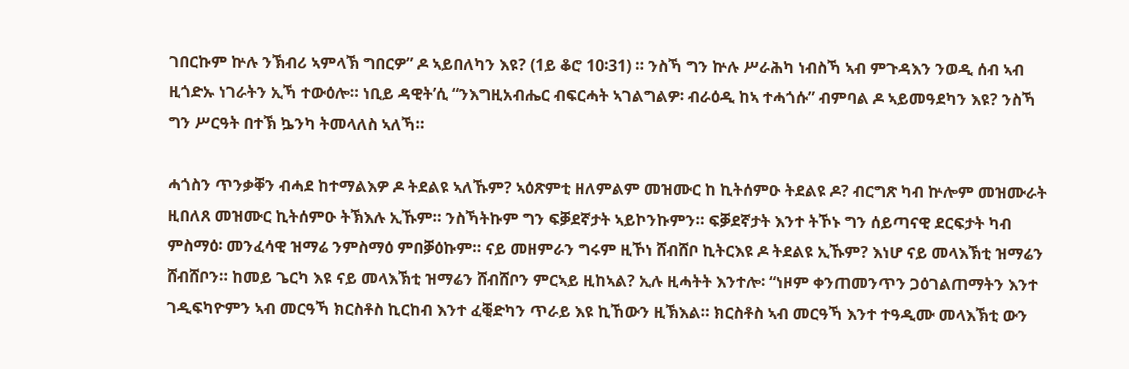ገበርኩም ኵሉ ንኽብሪ ኣምላኽ ግበርዎ” ዶ ኣይበለካን እዩ? (1ይ ቆሮ 10፡31) ። ንስኻ ግን ኵሉ ሥራሕካ ነብስኻ ኣብ ምጉዳእን ንወዲ ሰብ ኣብ ዚጎድኡ ነገራትን ኢኻ ተውዕሎ። ነቢይ ዳዊት’ሲ “ንእግዚአብሔር ብፍርሓት ኣገልግልዎ፡ ብራዕዲ ከኣ ተሓጎሱ” ብምባል ዶ ኣይመዓደካን እዩ? ንስኻ ግን ሥርዓት በተኽ ኴንካ ትመላለስ ኣለኻ።

ሓጎስን ጥንቃቐን ብሓደ ከተማልእዎ ዶ ትደልዩ ኣለኹም? ኣዕጽምቲ ዘለምልም መዝሙር ከ ኪትሰምዑ ትደልዩ ዶ? ብርግጽ ካብ ኵሎም መዝሙራት ዚበለጸ መዝሙር ኪትሰምዑ ትኽእሉ ኢኹም። ንስኻትኩም ግን ፍቓደኛታት ኣይኮንኩምን። ፍቓደኛታት እንተ ትኾኑ ግን ሰይጣናዊ ደርፍታት ካብ ምስማዕ፡ መንፈሳዊ ዝማሬ ንምስማዕ ምበቓዕኩም። ናይ መዘምራን ግሩም ዚኾነ ሸብሸቦ ኪትርእዩ ዶ ትደልዩ ኢኹም? እነሆ ናይ መላእኽቲ ዝማሬን ሸብሸቦን። ከመይ ጌርካ እዩ ናይ መላእኽቲ ዝማሬን ሸብሸቦን ምርኣይ ዚከኣል? ኢሉ ዚሓትት እንተሎ፡ “ነዞም ቀንጠመንጥን ጋዕገልጠማትን እንተ ገዲፍካዮምን ኣብ መርዓኻ ክርስቶስ ኪርከብ እንተ ፈቒድካን ጥራይ እዩ ኪኸውን ዚኽእል። ክርስቶስ ኣብ መርዓኻ እንተ ተዓዲሙ መላእኽቲ ውን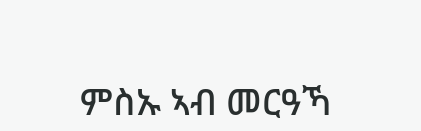ምስኡ ኣብ መርዓኻ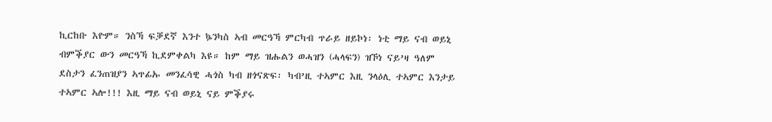ኪርከቡ እዮም። ንስኻ ፍቓደኛ እንተ ኴንካስ ኣብ መርዓኻ ምርካብ ጥራይ ዘይኮነ፡ ነቲ ማይ ናብ ወይኒ ብምቕያር ውን መርዓኻ ኪደምቀልካ እዩ። ከም ማይ ዝሑልን ወሓዝን (ሓላፍን) ዝኾነ ናይ’ዛ ዓለም ደስታን ፈንጠዝያን ኣጥፊኡ መንፈሳዊ ሓጎስ ካብ ዘጎናጽፍ፡ ካብ’ዚ ተኣምር እዚ ንላዕሊ ተኣምር እንታይ ተኣምር ኣሎ!!! እዚ ማይ ናብ ወይኒ ናይ ምቕያሩ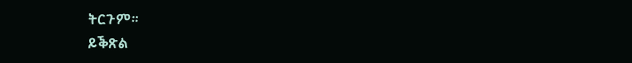ትርጉም።
ይቕጽል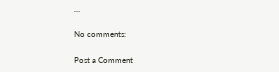…

No comments:

Post a Comment